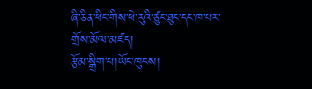ཞི་ཅིན་ཕིང་གིས་ཕེ་རུའི་ཙུང་ཐུང་དང་ཁ་པར་གྲོས་མོལ་མཛད།
རྩོམ་སྒྲིག་པ།ཡོང་ཁུངས།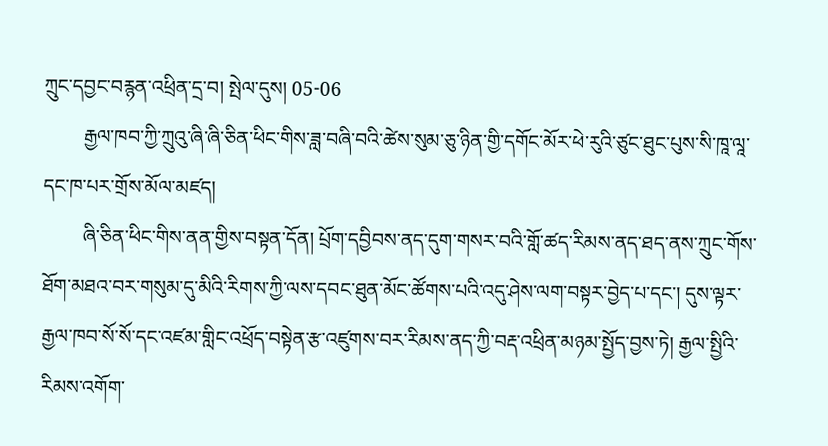ཀྲུང་དབྱང་བརྙན་འཕྲིན་དྲ་བ། སྤེལ་དུས། 05-06
        རྒྱལ་ཁབ་ཀྱི་ཀྲུའུ་ཞི་ཞི་ཅིན་ཕིང་གིས་ཟླ་བཞི་བའི་ཚེས་སུམ་ཅུ་ཉིན་གྱི་དགོང་མོར་ཕེ་རུའི་ཙུང་ཐུང་པུས་སི་ཁཱ་ལཱ་དང་ཁ་པར་གྲོས་མོལ་མཛད།
        ཞི་ཅིན་ཕིང་གིས་ནན་གྱིས་བསྟན་དོན། པྲོག་དབྱིབས་ནད་དུག་གསར་བའི་གློ་ཚད་རིམས་ནད་ཐད་ནས་ཀྲུང་གོས་ཐོག་མཐའ་བར་གསུམ་དུ་མིའི་རིགས་ཀྱི་ལས་དབང་ཐུན་མོང་ཚོགས་པའི་འདུ་ཤེས་ལག་བསྟར་བྱེད་པ་དང་། དུས་ལྟར་རྒྱལ་ཁབ་སོ་སོ་དང་འཛམ་གླིང་འཕྲོད་བསྟེན་རྩ་འཛུགས་བར་རིམས་ནད་ཀྱི་བརྡ་འཕྲིན་མཉམ་སྤྱོད་བྱས་ཏེ། རྒྱལ་སྤྱིའི་རིམས་འགོག་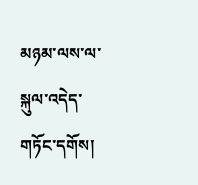མཉམ་ལས་ལ་སྐུལ་འདེད་གཏོང་དགོས།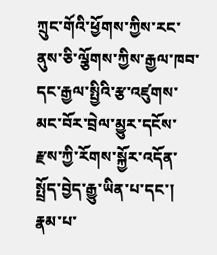ཀྲུང་གོའི་ཕྱོགས་ཀྱིས་རང་ནུས་ཅི་ལྕོགས་ཀྱིས་རྒྱལ་ཁབ་དང་རྒྱལ་སྤྱིའི་རྩ་འཛུགས་མང་བོར་བྲེལ་མྱུར་དངོས་རྫས་ཀྱི་རོགས་སྐྱོར་འདོན་སྤྲོད་བྱེད་རྒྱུ་ཡིན་པ་དང་། རྣམ་པ་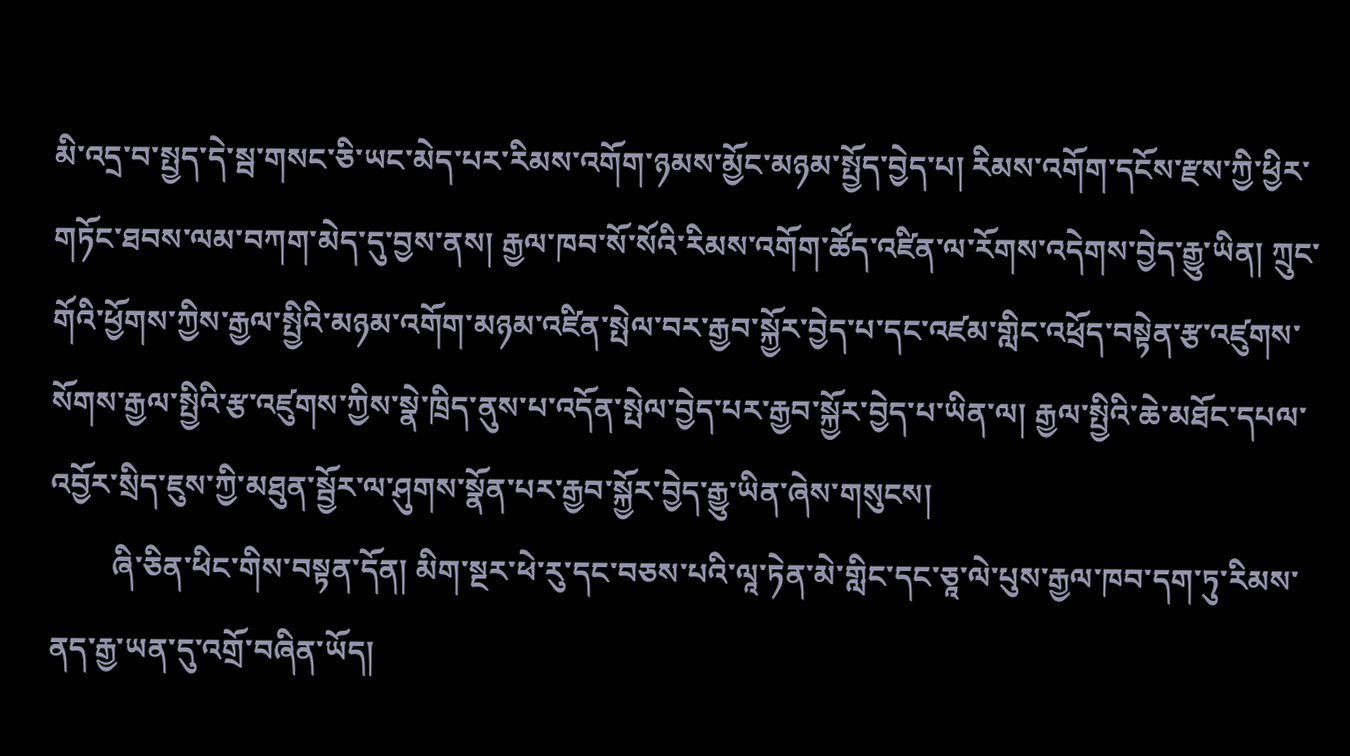མི་འདྲ་བ་སྤྱད་དེ་སྦ་གསང་ཅི་ཡང་མེད་པར་རིམས་འགོག་ཉམས་མྱོང་མཉམ་སྤྱོད་བྱེད་པ། རིམས་འགོག་དངོས་རྫས་ཀྱི་ཕྱིར་གཏོང་ཐབས་ལམ་བཀག་མེད་དུ་བྱས་ནས། རྒྱལ་ཁབ་སོ་སོའི་རིམས་འགོག་ཚོད་འཛིན་ལ་རོགས་འདེགས་བྱེད་རྒྱུ་ཡིན། ཀྲུང་གོའི་ཕྱོགས་ཀྱིས་རྒྱལ་སྤྱིའི་མཉམ་འགོག་མཉམ་འཛིན་སྤེལ་བར་རྒྱབ་སྐྱོར་བྱེད་པ་དང་འཛམ་གླིང་འཕྲོད་བསྟེན་རྩ་འཛུགས་སོགས་རྒྱལ་སྤྱིའི་རྩ་འཛུགས་ཀྱིས་སྣེ་ཁྲིད་ནུས་པ་འདོན་སྤེལ་བྱེད་པར་རྒྱབ་སྐྱོར་བྱེད་པ་ཡིན་ལ། རྒྱལ་སྤྱིའི་ཆེ་མཐོང་དཔལ་འབྱོར་སྲིད་ཇུས་ཀྱི་མཐུན་སྦྱོར་ལ་ཤུགས་སྣོན་པར་རྒྱབ་སྐྱོར་བྱེད་རྒྱུ་ཡིན་ཞེས་གསུངས།
        ཞི་ཅིན་ཕིང་གིས་བསྟན་དོན། མིག་སྔར་ཕེ་རུ་དང་བཅས་པའི་ལཱ་ཏེན་མེ་གླིང་དང་ཅཱ་ལེ་པུས་རྒྱལ་ཁབ་དག་ཏུ་རིམས་ནད་རྒྱ་ཡན་དུ་འགྲོ་བཞིན་ཡོད།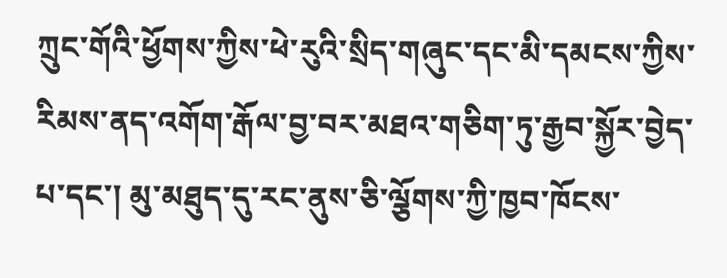ཀྲུང་གོའི་ཕྱོགས་ཀྱིས་ཕེ་རུའི་སྲིད་གཞུང་དང་མི་དམངས་ཀྱིས་རིམས་ནད་འགོག་རྒོལ་བྱ་བར་མཐའ་གཅིག་ཏུ་རྒྱབ་སྐྱོར་བྱེད་པ་དང་། མུ་མཐུད་དུ་རང་ནུས་ཅི་ལྕོགས་ཀྱི་ཁྱབ་ཁོངས་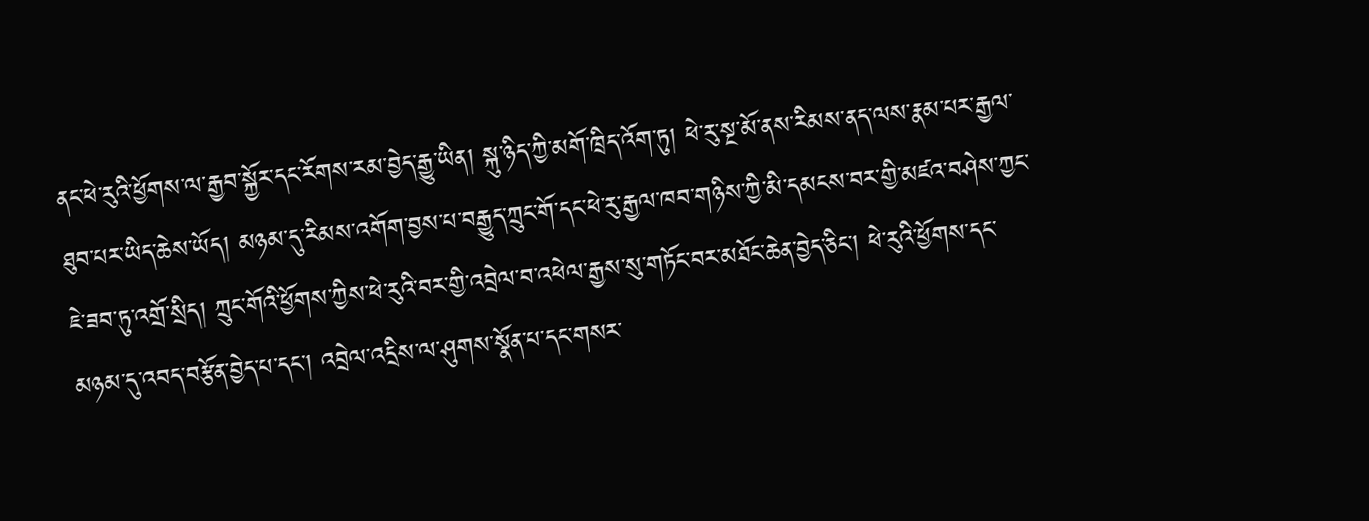ནང་ཕེ་རུའི་ཕྱོགས་ལ་རྒྱབ་སྐྱོར་དང་རོགས་རམ་བྱེད་རྒྱུ་ཡིན། སྐུ་ཉིད་ཀྱི་མགོ་ཁྲིད་འོག་ཏུ། ཕེ་རུ་སྔ་མོ་ནས་རིམས་ནད་ལས་རྣམ་པར་རྒྱལ་ཐུབ་པར་ཡིད་ཆེས་ཡོད། མཉམ་དུ་རིམས་འགོག་བྱས་པ་བརྒྱུད་ཀྲུང་གོ་དང་ཕེ་རུ་རྒྱལ་ཁབ་གཉིས་ཀྱི་མི་དམངས་བར་གྱི་མཛའ་བཤེས་ཀྱང་ཇེ་ཟབ་ཏུ་འགྲོ་སྲིད། ཀྲུང་གོའི་ཕྱོགས་ཀྱིས་ཕེ་རུའི་བར་གྱི་འབྲེལ་བ་འཕེལ་རྒྱས་སུ་གཏོང་བར་མཐོང་ཆེན་བྱེད་ཅིང་། ཕེ་རུའི་ཕྱོགས་དང་མཉམ་དུ་འབད་བརྩོན་བྱེད་པ་དང་། འབྲེལ་འདྲིས་ལ་ཤུགས་སྣོན་པ་དང་གསར་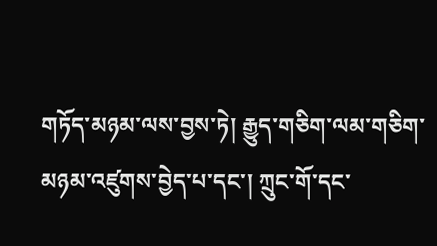གཏོད་མཉམ་ལས་བྱས་ཏེ། རྒྱུད་གཅིག་ལམ་གཅིག་མཉམ་འཛུགས་བྱེད་པ་དང་། ཀྲུང་གོ་དང་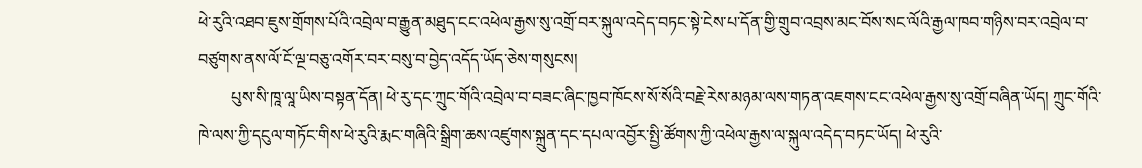ཕེ་རུའི་འཐབ་ཇུས་གྲོགས་པོའི་འབྲེལ་བ་རྒྱུན་མཐུད་ངང་འཕེལ་རྒྱས་སུ་འགྲོ་བར་སྐུལ་འདེད་བཏང་སྟེ་ངེས་པ་དོན་གྱི་གྲུབ་འབྲས་མང་བོས་སང་ལོའི་རྒྱལ་ཁབ་གཉིས་བར་འབྲེལ་བ་བཙུགས་ནས་ལོ་ངོ་ལྔ་བཅུ་འགོར་བར་བསུ་བ་བྱེད་འདོད་ཡོད་ཅེས་གསུངས།
        པུས་སི་ཁཱ་ལཱ་ཡིས་བསྟན་དོན། ཕེ་རུ་དང་ཀྲུང་གོའི་འབྲེལ་བ་བཟང་ཞིང་ཁྱབ་ཁོངས་སོ་སོའི་བརྗེ་རེས་མཉམ་ལས་གཏན་འཇགས་ངང་འཕེལ་རྒྱས་སུ་འགྲོ་བཞིན་ཡོད། ཀྲུང་གོའི་ཁེ་ལས་ཀྱི་དངུལ་གཏོང་གིས་ཕེ་རུའི་རྨང་གཞིའི་སྒྲིག་ཆས་འཛུགས་སྐྲུན་དང་དཔལ་འབྱོར་སྤྱི་ཚོགས་ཀྱི་འཕེལ་རྒྱས་ལ་སྐུལ་འདེད་བཏང་ཡོད། ཕེ་རུའི་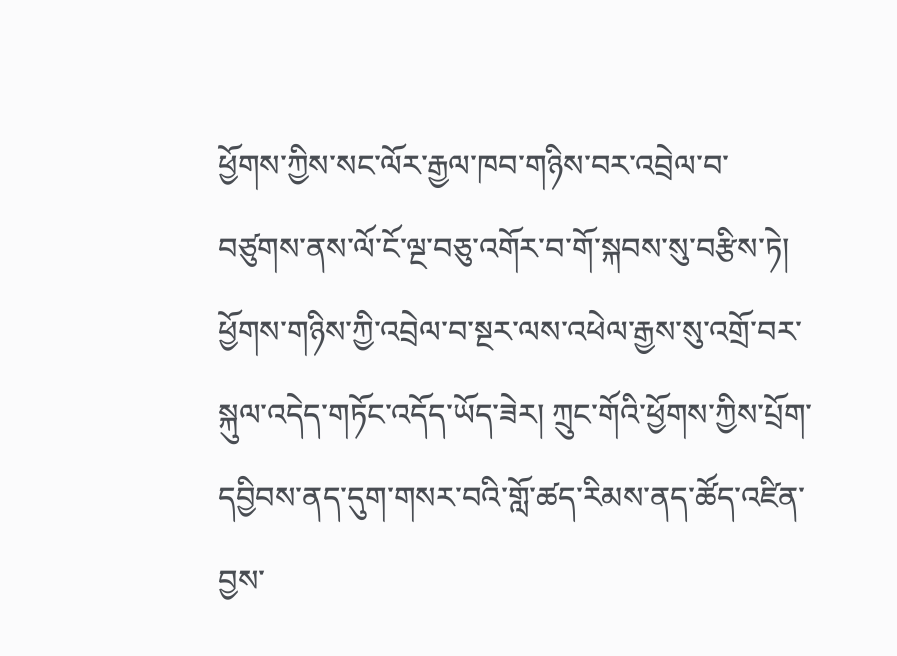ཕྱོགས་ཀྱིས་སང་ལོར་རྒྱལ་ཁབ་གཉིས་བར་འབྲེལ་བ་བཙུགས་ནས་ལོ་ངོ་ལྔ་བཅུ་འགོར་བ་གོ་སྐབས་སུ་བརྩིས་ཏེ། ཕྱོགས་གཉིས་ཀྱི་འབྲེལ་བ་སྔར་ལས་འཕེལ་རྒྱས་སུ་འགྲོ་བར་སྐུལ་འདེད་གཏོང་འདོད་ཡོད་ཟེར། ཀྲུང་གོའི་ཕྱོགས་ཀྱིས་པྲོག་དབྱིབས་ནད་དུག་གསར་བའི་གློ་ཚད་རིམས་ནད་ཚོད་འཛིན་བྱས་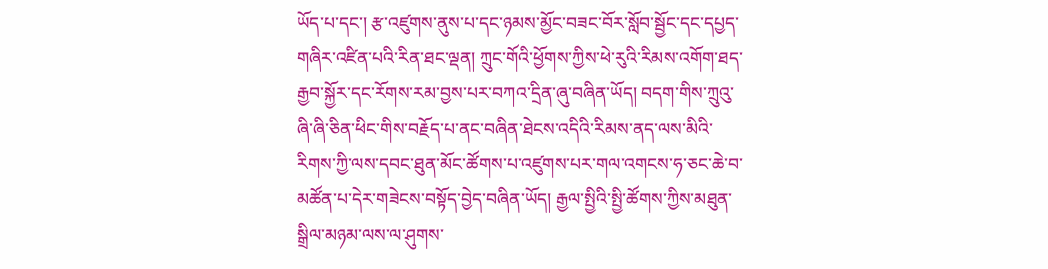ཡོད་པ་དང་། རྩ་འཛུགས་ནུས་པ་དང་ཉམས་མྱོང་བཟང་བོར་སློབ་སྦྱོང་དང་དཔྱད་གཞིར་འཛིན་པའི་རིན་ཐང་ལྡན། ཀྲུང་གོའི་ཕྱོགས་ཀྱིས་ཕེ་རུའི་རིམས་འགོག་ཐད་རྒྱབ་སྐྱོར་དང་རོགས་རམ་བྱས་པར་བཀའ་དྲིན་ཞུ་བཞིན་ཡོད། བདག་གིས་ཀྲུའུ་ཞི་ཞི་ཅིན་ཕིང་གིས་བརྗོད་པ་ནང་བཞིན་ཐེངས་འདིའི་རིམས་ནད་ལས་མིའི་རིགས་ཀྱི་ལས་དབང་ཐུན་མོང་ཚོགས་པ་འཛུགས་པར་གལ་འགངས་ཧ་ཅང་ཆེ་བ་མཚོན་པ་དེར་གཟེངས་བསྟོད་བྱེད་བཞིན་ཡོད། རྒྱལ་སྤྱིའི་སྤྱི་ཚོགས་ཀྱིས་མཐུན་སྒྲིལ་མཉམ་ལས་ལ་ཤུགས་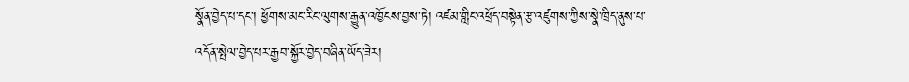སྣོན་བྱེད་པ་དང་། ཕྱོགས་མང་རིང་ལུགས་རྒྱུན་འཁྱོངས་བྱས་ཏེ། འཛམ་གླིང་འཕྲོད་བསྟེན་རྩ་འཛུགས་ཀྱིས་སྣེ་ཁྲིད་ནུས་པ་འདོན་སྤེལ་བྱེད་པར་རྒྱབ་སྐྱོར་བྱེད་བཞིན་ཡོད་ཟེར།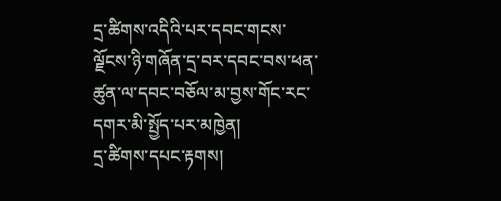དྲ་ཚིགས་འདིའི་པར་དབང་གངས་ལྗོངས་ཉི་གཞོན་དྲ་བར་དབང་བས་ཕན་ཚུན་ལ་དབང་བཅོལ་མ་བྱས་གོང་རང་དགར་མི་སྤྱོད་པར་མཁྱེན།
དྲ་ཚིགས་དཔང་རྟགས།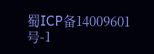蜀ICP备14009601号-1